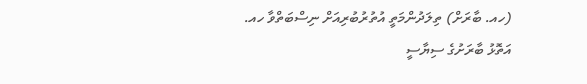(ހއ. ބާރަށް) ތިލަދުންމަތީ އުތުރުބުރިއަށް ނިސްބަތްވާ ހއ. އަތޮޅު ބާރަށުގެ ސިޔާސީ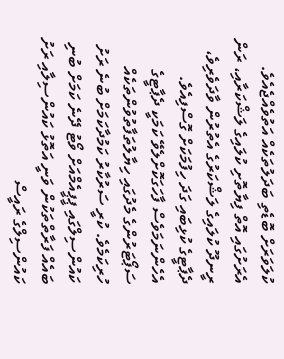ކުލަވަރަށް ބޮޑެތި ބަދަލުތަކެއް އަތުވެއްޖެއެވެ. އެރަށުގައި އޮތް ފިޔާތޮށި ކުލައިގެ ލަޝްކަރާއި، ރަން ރީނދޫ ކުލައިގެ ލަޝްކަރުގެ އެތުރުން ވާދަވެރިވެ، ދެޕާޓީގެ ކުޅިބައި ގަދަ ހިފުމަކަށް ގޮސްފިއެވެ. އެހެންނަމަވެސް ފާހަގަކޮށްލެވޭ ކަމަކީ ދެޕާޓީގެ ސަޕޯޓަރުންގެ މެދުގައި ހިޔާލުތަފާތުވުންތަކެއް ހުރިކަމެވެ. ކުރީ ސަރުކާރު ކަމުދާކަމަށް ބުނެ ރަށު ކައުންސިލްގައި ޕީޕީއެމްއަށް ވޯޓު ދޭނެ ކަމަށް ބުނި ބައެއް ފަރާތްތަކުން ވަނީ އަތޮޅު ކައުންސިލާއި ރަށު ކައުންސިލްގެ ރައީސް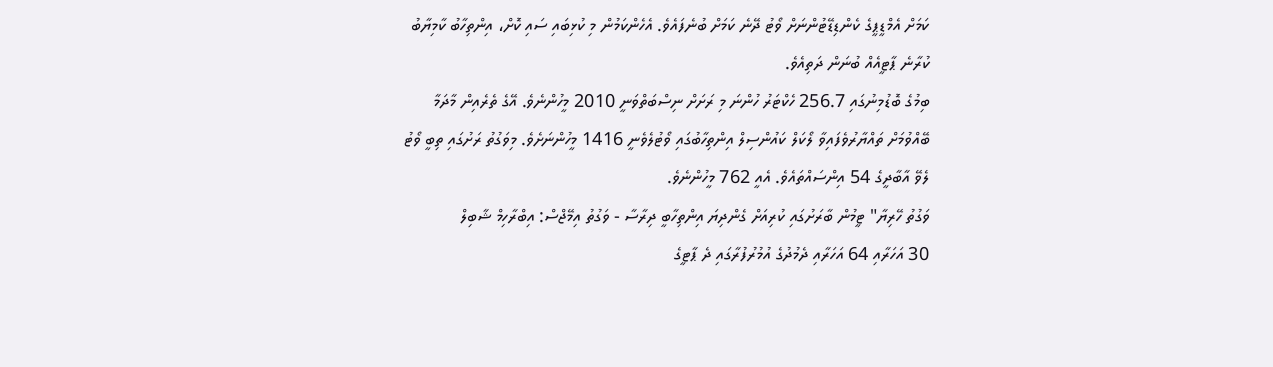ކަމަށް އެމްޑީޕީގެ ކެންޑިޑޭޓުންނަށް ވޯޓު ދޭނެ ކަމަށް ބުނެފައެވެ. އެހެންކަމުން މި ކުޅިބައި ސައި ކޮށް، އިންތިހާބު ކާމިޔާބު ކުރާނެ ޕާޓީއެއް ބުނަން ދަތިއެވެ.
ބިމުގެ ބޮޑުމިނުގައި 256.7 ހެކްޓަރު ހުންނަ މި ރަށަށް ނިސްބަތްވަނީ 2010 މީހުންނެވެ. އޭގެ ތެރެއިން މާދަމާ ބޭއްވުމަށް ތައްޔާރުވެފައިވާ ލޯކަލް ކައުންސިލް އިންތިހާބުގައި ވޯޓުލެވެނީ 1416 މީހުންނަށެވެ. މިވަގުތު ރަށުގައި ތިބީ ވޯޓު ލެވޭ އާބާދީގެ 54 އިންސައްތައެވެ. އެއީ 762 މީހުންނެވެ.
ވަގުތު ހޭރިޔާ" ޓީމުން ބާރަށުގައި ކުރިއަށް ގެންދިޔަ އިންތިހާބީ ދިރާސާ - ވަގުތު އިމޭޖްސް: އިބްރާހިމް ޝާބިލް
30 އަހަރާއި 64 އަހަރާއި ދެމުދުގެ އުމުރުފުރާގައި ދެ ޕާޓީގެ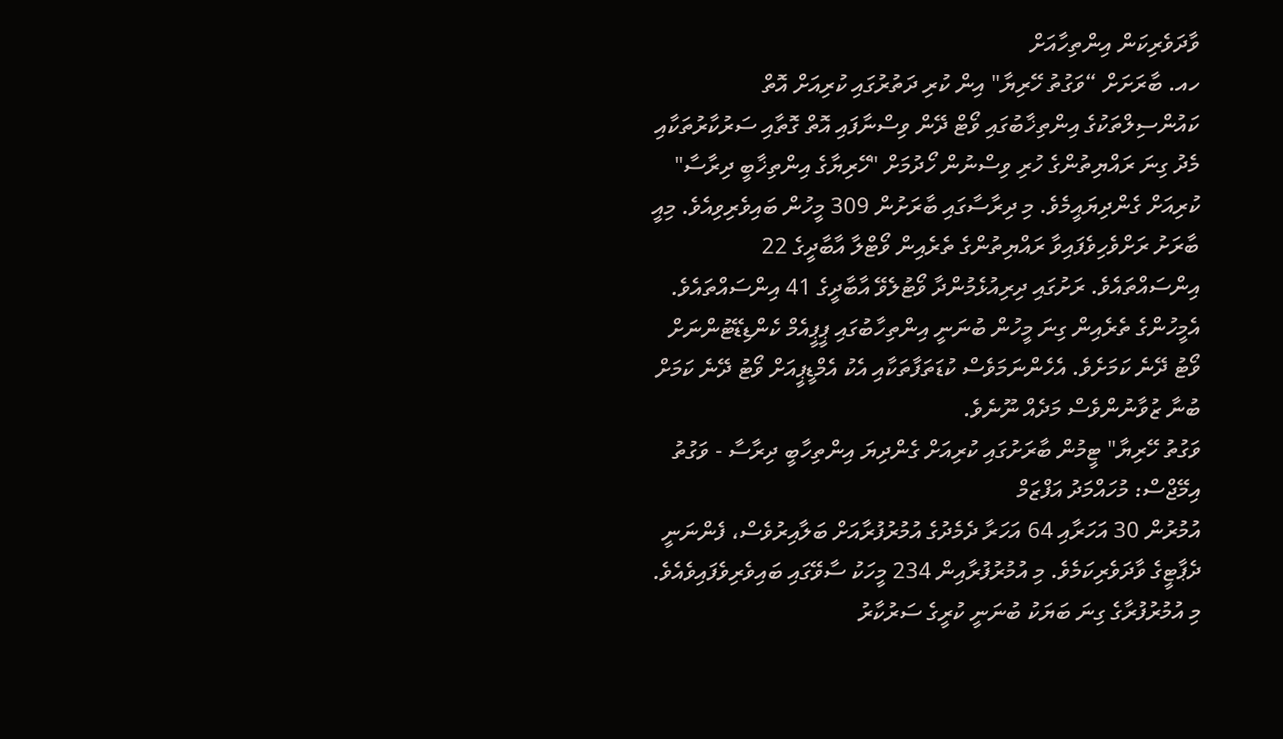ވާދަވެރިކަން އިންތިހާއަށް
ހއ. ބާރަށަށް “ވަގުތު ހޭރިޔާ" އިން ކުރި ދަތުރުގައި ކުރިއަށް އޮތް ކައުންސިލްތަކުގެ އިންތިޚާބުގައި ވޯޓް ދޭން ވިސްނާފައި އޮތް ގޮތާއި ސަރުކާރުތަކާއި މެދު ގިނަ ރައްޔިތުންގެ ހުރި ވިސްނުން ހޯދުމަށް "ހޭރިޔާގެ އިންތިޚާބީ ދިރާސާ" ކުރިއަށް ގެންދިޔައީމެވެ. މި ދިރާސާގައި ބާރަށުން 309 މީހުން ބައިވެރިވިއެވެ. މިއީ ބާރަށު ރަށްވެހިވެފައިވާ ރައްޔިތުންގެ ތެރެއިން ވޯޓްލާ އާބާދީގެ 22 އިންސައްތައެވެ. ރަށުގައި ދިރިއުޅެމުންދާ ވޯޓުލެވޭ އާބާދީގެ 41 އިންސައްތައެވެ. އެމީހުންގެ ތެރެއިން ގިނަ މީހުން ބުނަނީ އިންތިހާބުގައި ޕީޕީއެމް ކެންޑިޑޭޓުންނަށް ވޯޓު ދޭނެ ކަމަށެވެ. އެހެންނަމަވެސް ކުޑަތަފާތަކާއި އެކު އެމްޑީޕީއަށް ވޯޓު ދޭނެ ކަމަށް ބުނާ ޒުވާނުންވެސް މަދެއް ނޫނެވެ.
ވަގުތު ހޭރިޔާ" ޓީމުން ބާރަށުގައި ކުރިއަށް ގެންދިޔަ އިންތިހާބީ ދިރާސާ - ވަގުތު އިމޭޖްސް: މުހައްމަދު އަފްޒަމް
އުމުރުން 30 އަހަރާއި 64 އަހަރާ ދެމެދުގެ އުމުރުފުރާއަށް ބަލާއިރުވެސް، ފެންނަނީ ދެޕާޓީގެ ވާދަވެރިކަމެވެ. މި އުމުރުފުރާއިން 234 މީހަކު ސާވޭގައި ބައިވެރިވެފައިވެއެވެ. މި އުމުރުފުރާގެ ގިނަ ބަޔަކު ބުނަނީ ކުރީގެ ސަރުކާރު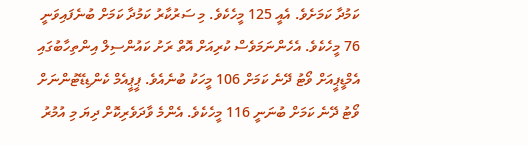ކަމުދާ ކަމަށެވެ. އެއީ 125 މީހެކެވެ. މި ސަރުކާރު ކަމުދާ ކަމަށް ބުނެފައިވަނީ 76 މީހެކެވެ. އެހެންނަމަވެސް ކުރިއަށް އޮތް ރަށު ކައުންސިލް އިންތިހާބުގައި އެމްޑީޕީއަށް ވޯޓު ދޭނެ ކަމަށް 106 މީހަކު ބުނެއެވެ. ޕީޕީއެމް ކެންޑިޑޭޓުންނަށް ވޯޓު ދޭނެ ކަމަށް ބުނަނީ 116 މީހެކެވެ. އެންމެ ވާދަވެރިކޮށް ދިޔަ މި އުމުރު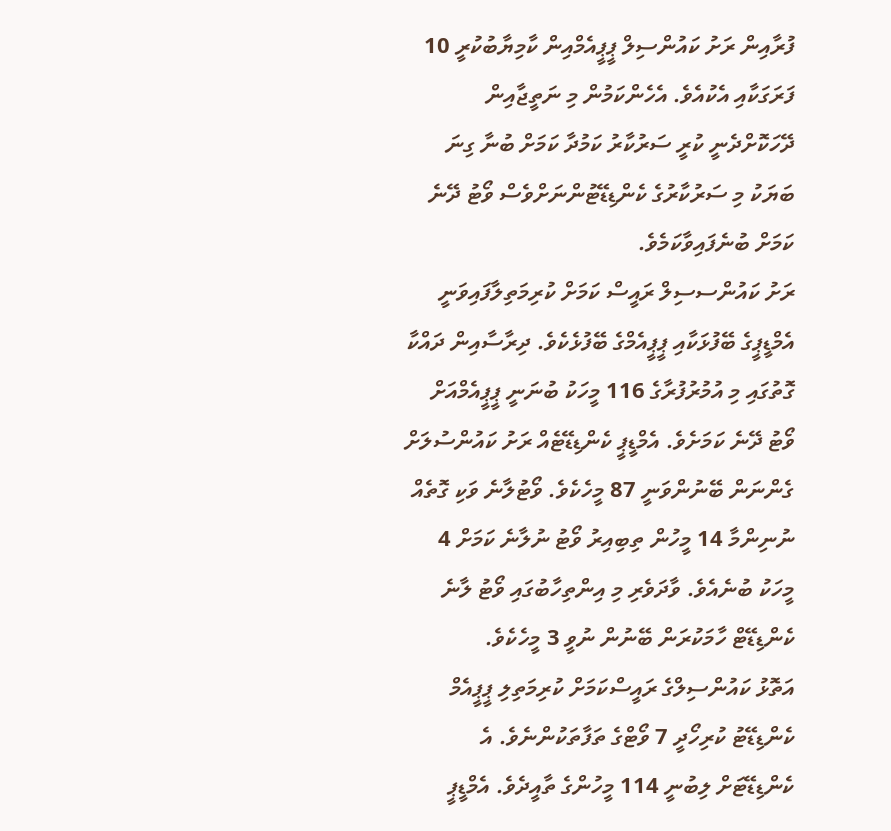ފުރާއިން ރަށު ކައުންސިލް ޕީޕީއެމްއިން ކާމިޔާބުކުރީ 10 ފަރަގަކާއި އެކުއެވެ. އެހެންކަމުން މި ނަތީޖާއިން ދޭހަކޮށްދެނީ ކުރީ ސަރުކާރު ކަމުދާ ކަމަށް ބުނާ ގިނަ ބަޔަކު މި ސަރުކާރުގެ ކެންޑިޑޭޓުންނަށްވެސް ވޯޓު ދޭނެ ކަމަށް ބުނެފައިވާކަމެވެ.
ރަށު ކައުންސސިލް ރައީސް ކަމަށް ކުރިމަތިލާފައިވަނީ އެމްޑީޕީގެ ބޭފުޅަކާއި ޕީޕީއެމްގެ ބޭފުޅެކެވެ. ދިރާސާއިން ދައްކާ ގޮތުގައި މި އުމުރުފުރާގެ 116 މީހަކު ބުނަނީ ޕީޕީއެމްއަށް ވޯޓު ދޭނެ ކަމަށެވެ. އެމްޑީޕީ ކެންޑިޑޭޓެއް ރަށު ކައުންސުލަށް ގެންނަން ބޭނުންވަނީ 87 މީހެކެވެ. ވޯޓުލާނެ ވަކި ގޮތެއް ނުނިންމާ 14 މީހުން ތިބިއިރު ވޯޓު ނުލާނެ ކަމަށް 4 މީހަކު ބުނެއެވެ. ވާދަވެރި މި އިންތިހާބުގައި ވޯޓު ލާނެ ކެންޑިޑޭޓް ހާމަކުރަން ބޭނުން ނުވީ 3 މީހެކެވެ.
އަތޮޅު ކައުންސިލްގެ ރައީސްކަމަށް ކުރިމަތިލި ޕީޕީއެމް ކެންޑިޑޭޓު ކުރިހޯދީ 7 ވޯޓްގެ ތަފާތަކުންނެވެ. އެ ކެންޑިޑޭޓަށް ލިބުނީ 114 މީހުންގެ ތާއީދެވެ. އެމްޑީޕީ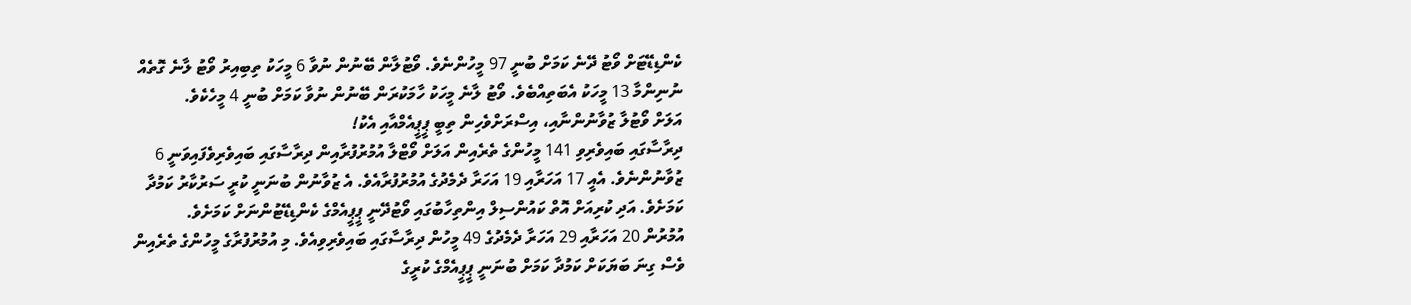ކެންޑިޑޭޓަށް ވޯޓު ދޭނެ ކަމަށް ބުނީ 97 މީހުންނެވެ. ވޯޓުލާން ބޭނުން ނުވާ 6 މީހަކު ތިބިއިރު ވޯޓު ލާނެ ގޮތެއް ނުނިންމާ 13 މީހަކު އެބަތިއްބެވެ. ވޯޓު ލާނެ މީހަކު ހާމަކުރަން ބޭނުން ނުވާ ކަމަށް ބުނީ 4 މީހެކެވެ.
އަލަށް ވޯޓުލާ ޒުވާނުންނާއި، އިސްރަށްވެހިން ތިބީ ޕީޕީއެމްއާއި އެކު!
ދިރާސާގައި ބައިވެރިވި 141 މީހުންގެ ތެރެއިން އަލަށް ވޯޓްލާ އުމުރުފުރާއިން ދިރާސާގައި ބައިވެރިވެފައިވަނީ 6 ޒުވާނުންނެވެ. އެއީ 17 އަހަރާއި 19 އަހަރާ ދެމެދުގެ އުމުރުފުރާއެވެ. އެ ޒުވާނުން ބުނަނީ ކުރީ ސަރުކާރު ކަމުދާ ކަމަށެވެ. އަދި ކުރިއަށް އޮތް ކައުންސިލް އިންތިހާބުގައި ވޯޓުދޭނީ ޕީޕީއެމްގެ ކެންޑިޑޭޓުންނަށް ކަމަށެވެ.
އުމުރުން 20 އަހަރާއި 29 އަހަރާ ދެމެދުގެ 49 މީހުން ދިރާސާގައި ބައިވެރިވިއެވެ. މި އުމުރުފުރާގެ މީހުންގެ ތެރެއިން ވެސް ގިނަ ބަޔަކަށް ކަމުދާ ކަމަށް ބުނަނީ ޕީޕީއެމްގެ ކުރީގެ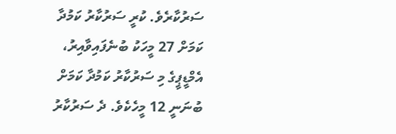ސަރުކާރެވެ. ކުރީ ސަރުކާރު ކަމުދާ ކަމަށް 27 މީހަކު ބުނެފައިވާއިރު، އެމްޑީޕީގެ މި ސަރުކާރު ކަމުދާ ކަމަށް ބުނަނީ 12 މީހެކެވެ. ދެ ސަރުކާރު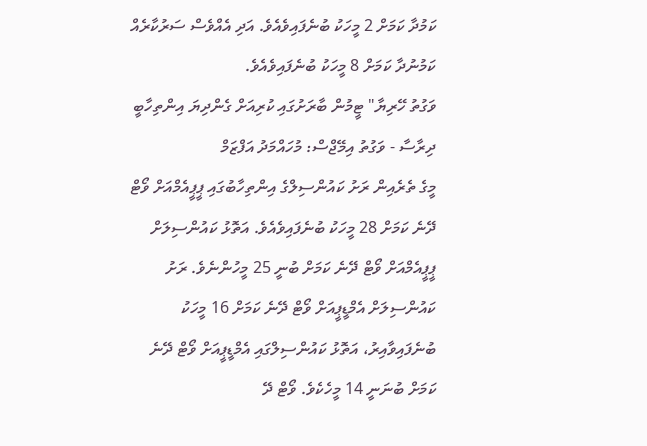ކަމުދާ ކަމަށް 2 މީހަކު ބުނެފައިވެއެވެ. އަދި އެއްވެސް ސަރުކާރެއް ކަމުނުދާ ކަމަށް 8 މީހަކު ބުނެފައިވެއެވެ.
ވަގުތު ހޭރިޔާ" ޓީމުން ބާރަށުގައި ކުރިއަށް ގެންދިޔަ އިންތިހާބީ ދިރާސާ - ވަގުތު އިމޭޖްސް: މުހައްމަދު އަފްޒަމް
މީގެ ތެރެއިން ރަށު ކައުންސިލްގެ އިންތިހާބުގައި ޕީޕީއެމްއަށް ވޯޓް ދޭނެ ކަމަށް 28 މީހަކު ބުނެފައިވެއެވެ. އަތޮޅު ކައުންސިލަށް ޕީޕީއެމްއަށް ވޯޓް ދޭނެ ކަމަށް ބުނީ 25 މީހުންނެވެ. ރަށު ކައުންސިލަށް އެމްޑީޕީއަށް ވޯޓް ދޭނެ ކަމަށް 16 މީހަކު ބުނެފައިވާއިރު، އަތޮޅު ކައުންސިލްގައި އެމްޑީޕީއަށް ވޯޓް ދޭނެ ކަމަށް ބުނަނީ 14 މީހެކެވެ. ވޯޓް ދޭ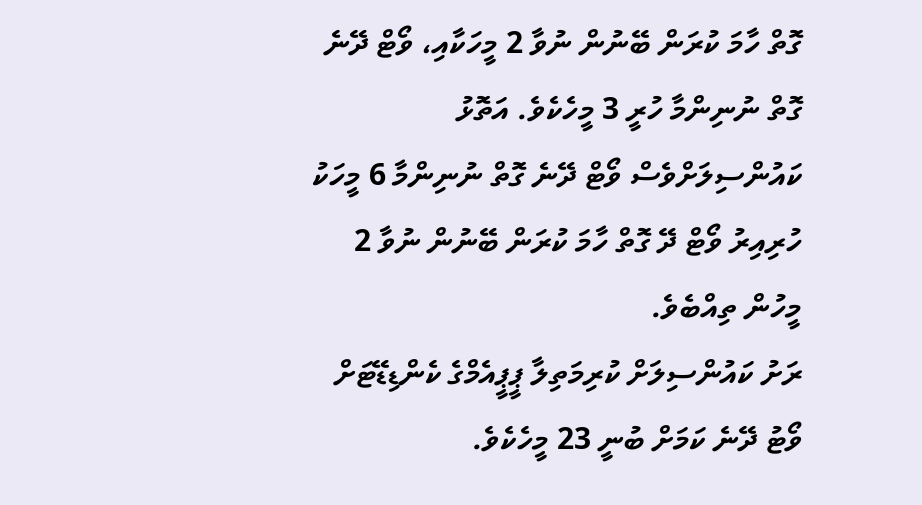ގޮތް ހާމަ ކުރަން ބޭނުން ނުވާ 2 މީހަކާއި، ވޯޓް ދޭނެ ގޮތް ނުނިންމާ ހުރީ 3 މީހެކެވެ. އަތޮޅު ކައުންސިލަށްވެސް ވޯޓް ދޭނެ ގޮތް ނުނިންމާ 6 މީހަކު ހުރިއިރު ވޯޓް ދޭ ގޮތް ހާމަ ކުރަން ބޭނުން ނުވާ 2 މީހުން ތިއްބެވެ.
ރަށު ކައުންސިލަށް ކުރިމަތިލާ ޕީޕީއެމްގެ ކެންޑިޑޭޓަށް ވޯޓު ދޭނެ ކަމަށް ބުނީ 23 މީހެކެވެ.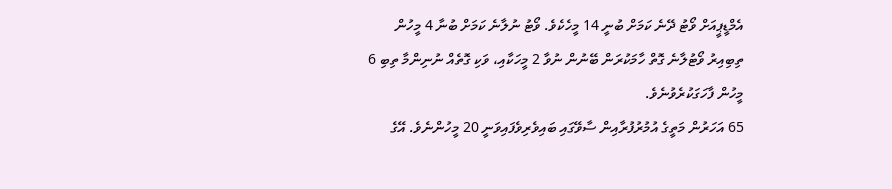އެމްޑީޕީއަށް ވޯޓު ދޭނެ ކަމަށް ބުނީ 14 މީހެކެވެ. ވޯޓު ނުލާނެ ކަމަށް ބުނާ 4 މީހުން ތިބިއިރު ވޯޓުލާނެ ގޮތް ހާމަކުރަން ބޭނުން ނުވާ 2 މީހަކާއި، ވަކި ގޮތެއް ނުނިންމާ ތިބި 6 މީހުން ފާހަގަކުރެވުނެވެ.
65 އަހަރުން މަތީގެ އުމުރުފުރާއިން ސާވޭގައި ބައިވެރިވެފައިވަނީ 20 މީހުންނެވެ. އޭގެ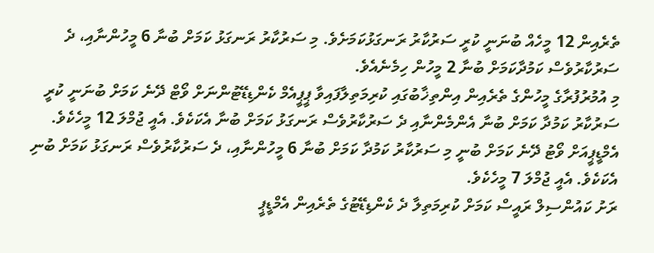ތެރެއިން 12 މީހެއް ބުނަނީ ކުރީ ސަރުކާރު ރަނގަޅުކަމަށެވެ. މި ސަރުކާރު ރަނގަޅު ކަމަށް ބުނާ 6 މީހުންނާއި، ދެ ސަރުކާރުވެސް ކަމުދާކަމަށް ބުނާ 2 މީހުން ހިމެނެއެވެ.
މި އުމުރުފުރާގެ މީހުންގެ ތެރެއިން އިންތިޚާބުގައި ކުރިމަތިލާފައިވާ ޕީޕީއެމް ކެންޑިޑޭޓުންނަށް ވޯޓް ދޭނެ ކަމަށް ބުނަނީ ކުރީ ސަރުކާރު ކަމުދާ ކަމަށް ބުނާ އެންމެންނާއި ދެ ސަރުކާރުވެސް ރަނގަޅު ކަމަށް ބުނާ އެކަކެވެ. އެއީ ޖުމްލަ 12 މީހެކެވެ. އެމްޑީޕީއަށް ވޯޓު ދޭނެ ކަމަށް ބުނީ މި ސަރުކާރު ކަމުދާ ކަމަށް ބުނާ 6 މީހުންނާއި، ދެ ސަރުކާރުވެސް ރަނގަޅު ކަމަށް ބުނި އެކަކެވެ. އެއީ ޖުމްލަ 7 މީހެކެވެ.
ރަށު ކައުންސިލް ރައީސް ކަމަށް ކުރިމަތިލާ ދެ ކެންޑިޑޭޓުގެ ތެރެއިން އެމްޑީޕީ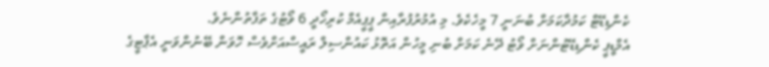ކެންޑިޑޭޓް ކަމުދާކަމަށް ބުނަނީ 7 މީހެކެވެ. މި އުމުރުފުރާއިން ޕީޕީއެމް ކުރިހޯދީ 6 ވޯޓުގެ ތަފާތުންނެވެ.
އެމްޑީޕީ ކެންޑިޑޭޓުންނަށް ވޯޓު ދޭނެ ކަމަށް ބުނި މީހުން އަތޮޅު ކައުންސިލް ރައީސްއަށްވެސް ހޮވަން ބޭނުންވަނީ އެޕާޓީގެ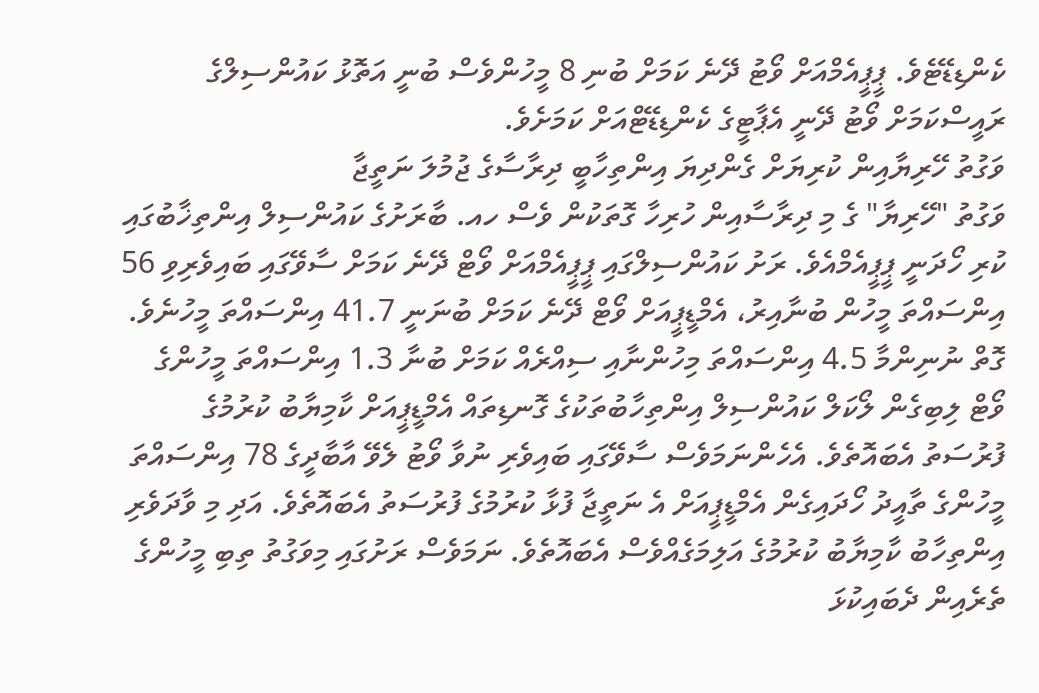ކެންޑިޑޭޓެވެ. ޕީޕީއެމްއަށް ވޯޓު ދޭނެ ކަމަށް ބުނި 8 މީހުންވެސް ބުނީ އަތޮޅު ކައުންސިލްގެ ރައީސްކަމަށް ވޯޓު ދޭނީ އެޕާޓީގެ ކެންޑިޑޭޓްއަށް ކަމަށެވެ.
ވަގުތު ހޭރިޔާއިން ކުރިޔަށް ގެންދިޔަ އިންތިހާބީ ދިރާސާގެ ޖުމުލަ ނަތީޖާ
ވަގުތު "ހޭރިޔާ" ގެ މި ދިރާސާއިން ހުރިހާ ގޮތަކުން ވެސް ހއ. ބާރަށުގެ ކައުންސިލް އިންތިޚާބުގައި ކުރި ހޯދަނީ ޕީޕީއެމްއެވެ. ރަށު ކައުންސިލްގައި ޕީޕީއެމްއަށް ވޯޓް ދޭނެ ކަމަށް ސާވޭގައި ބައިވެރިވި 56 އިންސައްތަ މީހުން ބުނާއިރު، އެމްޑީޕީއަށް ވޯޓް ދޭނެ ކަމަށް ބުނަނީ 41.7 އިންސައްތަ މީހުނެވެ. ގޮތް ނުނިންމާ 4.5 އިންސައްތަ މިހުންނާއި ސިއްރެއް ކަމަށް ބުނާ 1.3 އިންސައްތަ މީހުންގެ ވޯޓް ލިބިގެން ލޯކަލް ކައުންސިލް އިންތިހާބުތަކުގެ ގޮނޑިތައް އެމްޑީޕީއަށް ކާމިޔާބު ކުރުމުގެ ފުރުސަތު އެބައޮތެވެ. އެހެންނަމަވެސް ސާވޭގައި ބައިވެރި ނުވާ ވޯޓު ލެވޭ އާބާދީގެ 78 އިންސައްތަ މީހުންގެ ތާއީދު ހޯދައިގެން އެމްޑީޕީއަށް އެ ނަތީޖާ ފުޅާ ކުރުމުގެ ފުރުސަތު އެބައޮތެވެ. އަދި މި ވާދަވެރި އިންތިހާބު ކާމިޔާބު ކުރުމުގެ އަލިމަގެއްވެސް އެބައޮތެވެ. ނަމަވެސް ރަށުގައި މިވަގުތު ތިބި މީހުންގެ ތެރެއިން ދެބައިކުޅަ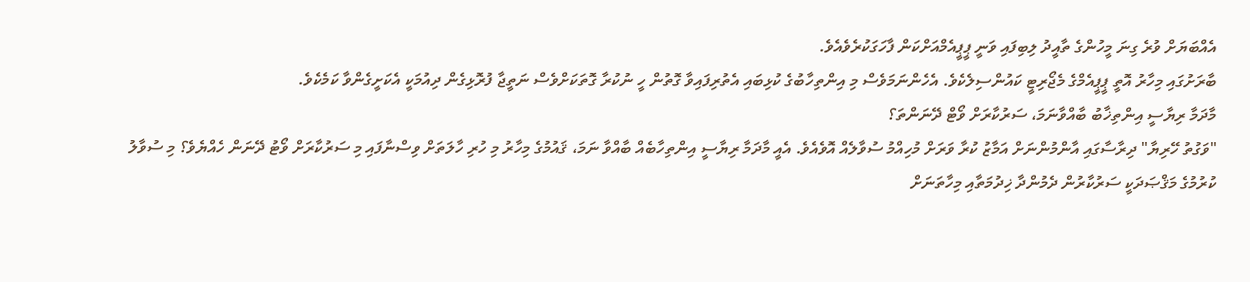އެއްބަޔަށް ވުރެ ގިނަ މީހުންގެ ތާއީދު ލިބިފައި ވަނީ ޕީޕީއެމްއަށްކަން ފާހަގަކުރެވެއެވެ.
ބާރަށުގައި މިހާރު އޮތީ ޕީޕީއެމްގެ މެޖޯރިޓީ ކައުންސިލެކެވެ. އެހެންނަމަވެސް މި އިންތިހާބުގެ ކުޅިބައި އެތުރިފައިވާ ގޮތުން ހީ ނުކުރާ ގޮތަކަށްވެސް ނަތީޖާ ފުރޮޅިގެން ދިއުމަކީ އެކަށީގެންވާ ކަމެކެވެ.
މާދަމާ ރިޔާސީ އިންތިޚާބު ބާއްވާނަމަ، ސަރުކާރަށް ވޯޓް ދޭނަންތަ؟
"ވަގުތު ހޭރިޔާ" ދިރާސާގައި އާންމުންނަށް އަމާޒު ކުރާ ވަރަށް މުހިއްމު ސުވާލެއް އޮވެއެވެ. އެއީ މާދަމާ ރިޔާސީ އިންތިހާބެއް ބާއްވާ ނަމަ، ޤައުމުގެ މިހާރު މި ހުރި ހާލަތަށް ވިސްނާފައި މި ސަރުކާރަށް ވޯޓު ދޭނަން ހެއްޔެވެ؟ މި ސުވާލު ކުރުމުގެ މަޤްޞަދަކީ ސަރުކާރުން ދެމުންދާ ޚިދުމަތާއި މިހާތަނަށް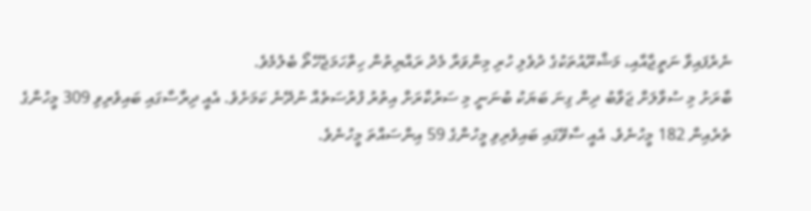ނެރެފައިވާ ނަތީޖާއާއި، މަޝްރޫއުތަކުގެ ދުވެލި ހުރި މިންވަރާ މެދު ރައްޔިތުން ހިތްހަމަޖެހޭތޯ ބެލުމެވެ.
ބާރަށު މި ސުވާލަށް ޖަވާބު ދިން ގިނަ ބަޔަކު ބުނަނީ މި ސަރުކާރަށް އިތުރު ފުރުސަތެއް ނުދޭނެ ކަމަށެވެ. އެއީ ދިރާސާގައި ބައިވެރިވި 309 މީހުންގެ ތެރެއިން 182 މީހުނެވެ. އެއީ ސާވޭގައި ބައިވެރިވި މީހުންގެ 59 އިންސައްތަ މީހުނެވެ.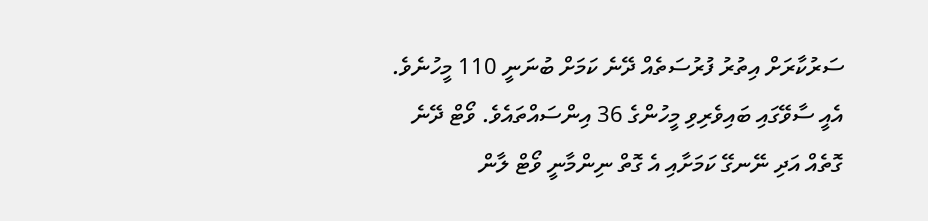ސަރުކާރަށް އިތުރު ފުރުސަތެއް ދޭނެ ކަމަށް ބުނަނީ 110 މީހުނެވެ. އެއީ ސާވޭގައި ބައިވެރިވި މީހުންގެ 36 އިންސައްތައެވެ. ވޯޓް ދޭނެ ގޮތެއް އަދި ނޭނގޭ ކަމަށާއި އެ ގޮތް ނިންމާނީ ވޯޓް ލާން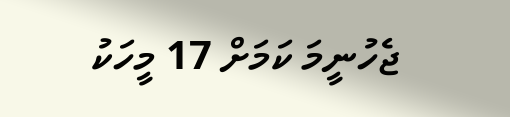ޖެހުނީމަ ކަމަށް 17 މީހަކު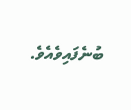ބުނެފައިވެއެވެ.